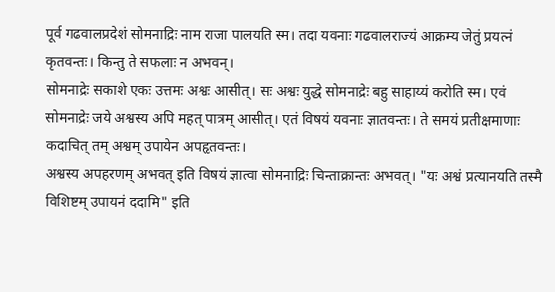पूर्व गढवालप्रदेशं सोमनाद्रिः नाम राजा पालयति स्म। तदा यवनाः गढवालराज्यं आक्रम्य जेतुं प्रयत्नं कृतवन्तः। किन्तु ते सफलाः न अभवन्।
सोमनाद्रेः सकाशे एकः उत्तमः अश्वः आसीत्। सः अश्वः युद्धे सोमनाद्रेः बहु साहाय्यं करोति स्म। एवं सोमनाद्रेः जये अश्वस्य अपि महत् पात्रम् आसीत्। एतं विषयं यवनाः ज्ञातवन्तः। ते समयं प्रतीक्षमाणाः कदाचित् तम् अश्वम् उपायेन अपहृतवन्तः।
अश्वस्य अपहरणम् अभवत् इति विषयं ज्ञात्वा सोमनाद्रिः चिन्ताक्रान्तः अभवत्। "यः अश्वं प्रत्यानयति तस्मै विशिष्टम् उपायनं ददामि" इति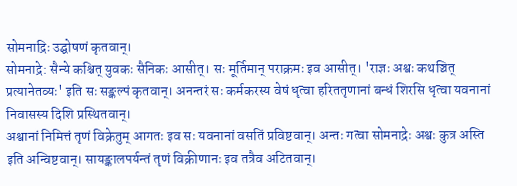सोमनाद्रिः उद्घोषणं कृतवान्।
सोमनाद्रे: सैन्ये कश्चित् युवकः सैनिकः आसीत्। सः मूर्तिमान् पराक्रमः इव आसीत्। 'राज्ञः अश्वः कथञ्चित् प्रत्यानेतव्यः' इति सः सङ्कल्पं कृतवान्। अनन्तरं सः कर्मकरस्य वेषं धृत्वा हरिततृणानां बन्धं शिरसि धृत्वा यवनानां निवासस्य दिशि प्रस्थितवान्।
अश्वानां निमित्तं तृणं विक्रेतुम् आगतः इव सः यवनानां वसतिं प्रविष्टवान्। अन्तः गत्वा सोमनाद्रेः अश्वः कुत्र अस्ति इति अन्विष्टवान्। सायङ्कालपर्यन्तं तृणं विक्रीणानः इव तत्रैव अटितवान्।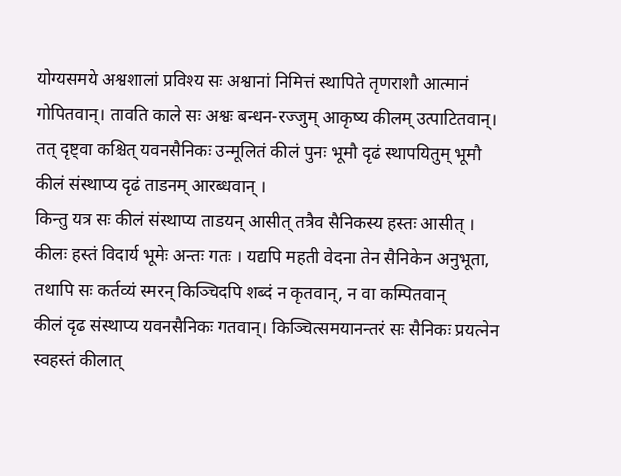योग्यसमये अश्वशालां प्रविश्य सः अश्वानां निमित्तं स्थापिते तृणराशौ आत्मानं गोपितवान्। तावति काले सः अश्वः बन्धन-रज्जुम् आकृष्य कीलम् उत्पाटितवान्। तत् दृष्ट्वा कश्चित् यवनसैनिकः उन्मूलितं कीलं पुनः भूमौ दृढं स्थापयितुम् भूमौ कीलं संस्थाप्य दृढं ताडनम् आरब्धवान् ।
किन्तु यत्र सः कीलं संस्थाप्य ताडयन् आसीत् तत्रैव सैनिकस्य हस्तः आसीत् । कीलः हस्तं विदार्य भूमेः अन्तः गतः । यद्यपि महती वेदना तेन सैनिकेन अनुभूता, तथापि सः कर्तव्यं स्मरन् किञ्चिदपि शब्दं न कृतवान्, न वा कम्पितवान्
कीलं दृढ संस्थाप्य यवनसैनिकः गतवान्। किञ्चित्समयानन्तरं सः सैनिकः प्रयत्नेन स्वहस्तं कीलात्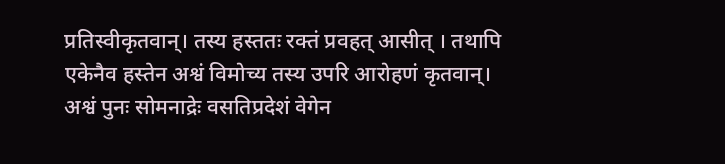प्रतिस्वीकृतवान्। तस्य हस्ततः रक्तं प्रवहत् आसीत् । तथापि एकेनैव हस्तेन अश्वं विमोच्य तस्य उपरि आरोहणं कृतवान्। अश्वं पुनः सोमनाद्रेः वसतिप्रदेशं वेगेन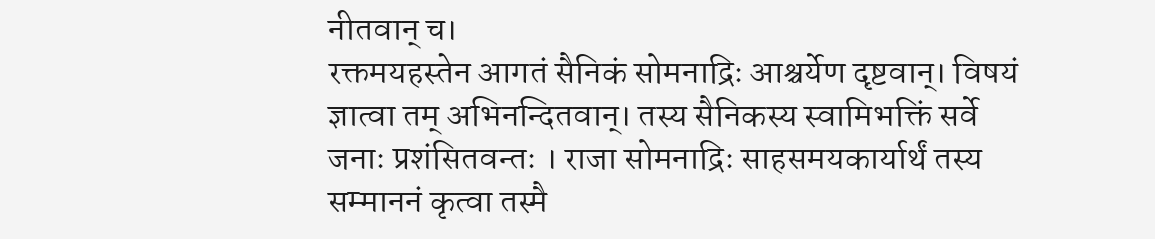नीतवान् च।
रक्तमयहस्तेन आगतं सैनिकं सोमनाद्रिः आश्चर्येण दृष्टवान्। विषयं ज्ञात्वा तम् अभिनन्दितवान्। तस्य सैनिकस्य स्वामिभक्तिं सर्वे जनाः प्रशंसितवन्तः । राजा सोमनाद्रिः साहसमयकार्यार्थं तस्य सम्माननं कृत्वा तस्मै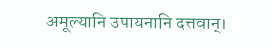अमूल्यानि उपायनानि दत्तवान्।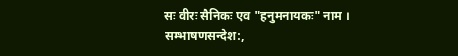सः वीरः सैनिकः एव "हनुमनायकः" नाम ।
सम्भाषणसन्देश:,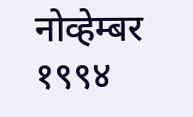नोव्हेम्बर १९९४